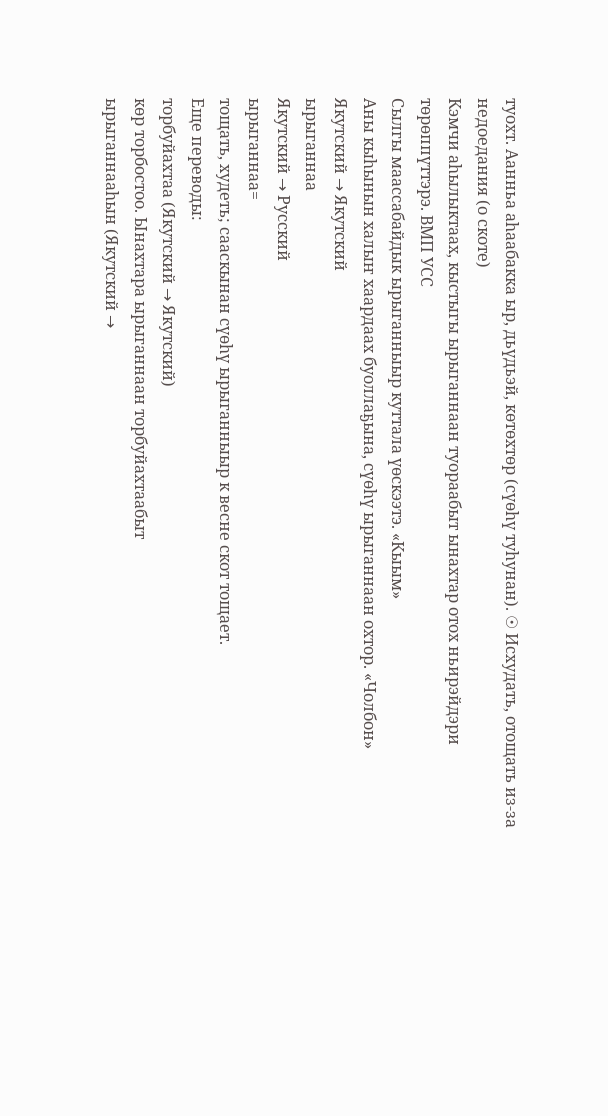туохт. Аанньа аһаабакка ыр, дьүдьэй, көтөхтөр (сүөһү туһунан). ☉ Исхудать, отощать из-за недоедания (о скоте)
Кэмчи аһылыктаах, кыстыгы ырыганнаан туораабыт ынахтар отох ньирэйдэри төрөппүттэрэ. ВМП УСС
Сылгы маассабайдык ырыганныыр куттала үөскээтэ. «Кыым»
Аны кыһынын халыҥ хаардаах буоллаҕына, сүөһү ырыганнаан охтор. «Чолбон»
Якутский → Якутский
ырыганнаа
Якутский → Русский
ырыганнаа=
тощать, худеть; сааскынан сүөһү ырыганныыр к весне скот тощает.
Еще переводы:
торбуйахтаа (Якутский → Якутский)
көр торбостоо. Ынахтара ырыганнаан торбуйахтаабыт
ырыганнааһын (Якутский →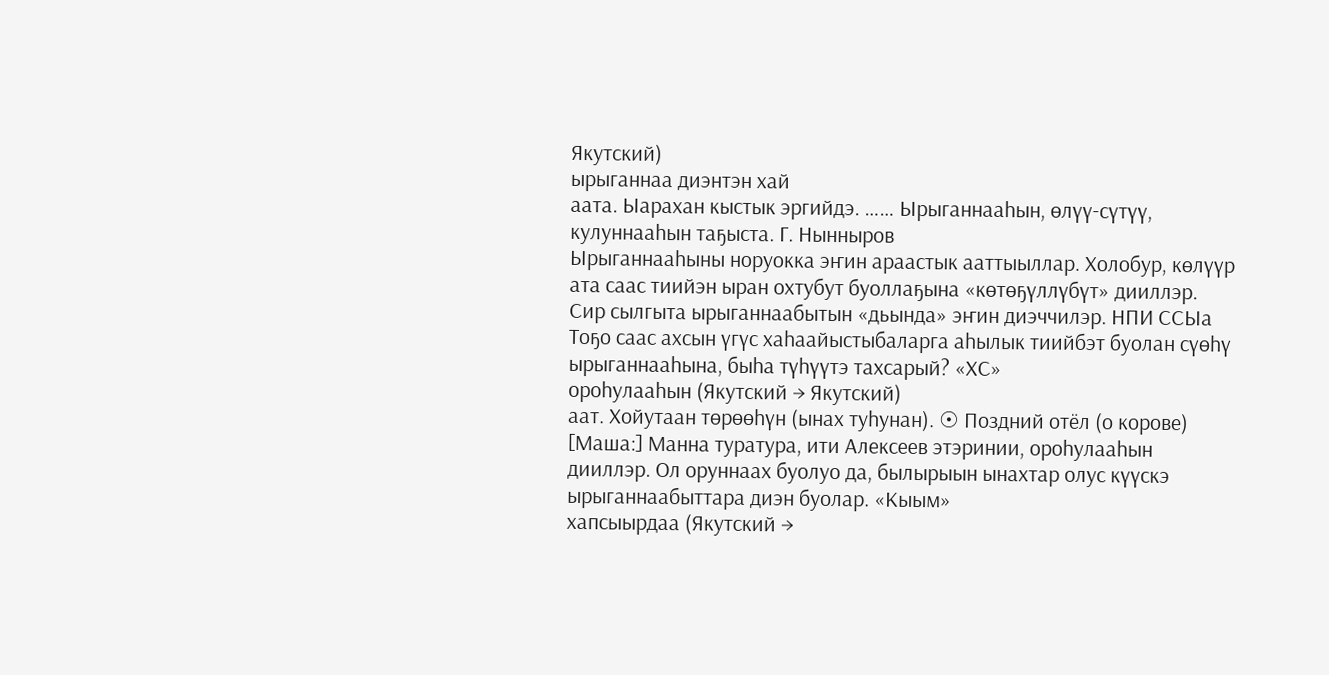Якутский)
ырыганнаа диэнтэн хай
аата. Ыарахан кыстык эргийдэ. …… Ырыганнааһын, өлүү-сүтүү, кулуннааһын таҕыста. Г. Нынныров
Ырыганнааһыны норуокка эҥин араастык ааттыыллар. Холобур, көлүүр ата саас тиийэн ыран охтубут буоллаҕына «көтөҕүллүбүт» дииллэр. Сир сылгыта ырыганнаабытын «дьында» эҥин диэччилэр. НПИ ССЫа
Тоҕо саас ахсын үгүс хаһаайыстыбаларга аһылык тиийбэт буолан сүөһү ырыганнааһына, быһа түһүүтэ тахсарый? «ХС»
ороһулааһын (Якутский → Якутский)
аат. Хойутаан төрөөһүн (ынах туһунан). ☉ Поздний отёл (о корове)
[Маша:] Манна туратура, ити Алексеев этэринии, ороһулааһын дииллэр. Ол оруннаах буолуо да, былырыын ынахтар олус күүскэ ырыганнаабыттара диэн буолар. «Кыым»
хапсыырдаа (Якутский →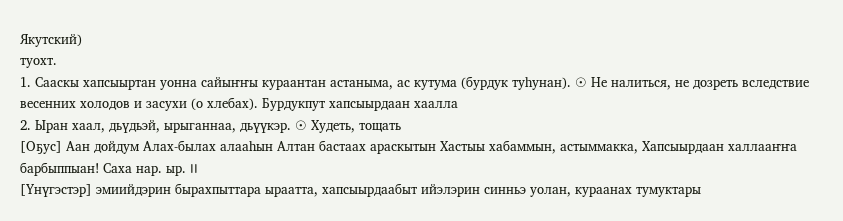Якутский)
туохт.
1. Сааскы хапсыыртан уонна сайыҥҥы кураантан астаныма, ас кутума (бурдук туһунан). ☉ Не налиться, не дозреть вследствие весенних холодов и засухи (о хлебах). Бурдукпут хапсыырдаан хаалла
2. Ыран хаал, дьүдьэй, ырыганнаа, дьүүкэр. ☉ Худеть, тощать
[Оҕус] Аан дойдум Алах-былах алааһын Алтан бастаах араскытын Хастыы хабаммын, астыммакка, Хапсыырдаан халлааҥҥа барбыппыан! Саха нар. ыр. II
[Үнүгэстэр] эмиийдэрин бырахпыттара ыраатта, хапсыырдаабыт ийэлэрин синньэ уолан, кураанах тумуктары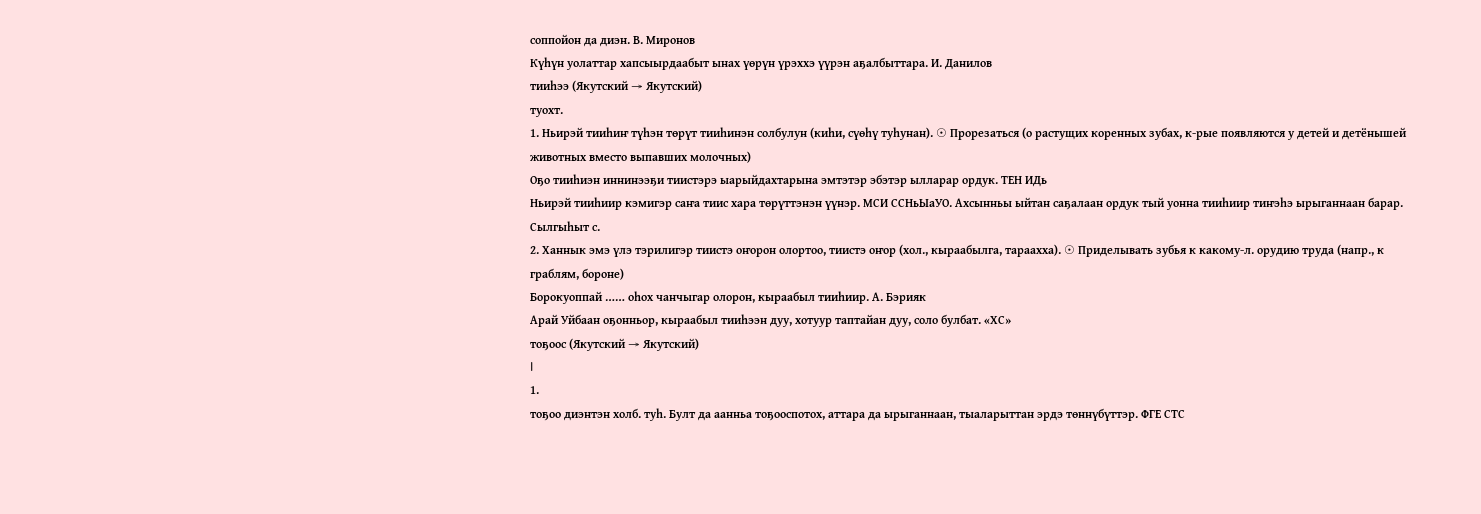соппойон да диэн. В. Миронов
Күһүн уолаттар хапсыырдаабыт ынах үөрүн үрэххэ үүрэн аҕалбыттара. И. Данилов
тииһээ (Якутский → Якутский)
туохт.
1. Ньирэй тииһиҥ түһэн төрүт тииһинэн солбулун (киһи, сүөһү туһунан). ☉ Прорезаться (о растущих коренных зубах, к-рые появляются у детей и детёнышей животных вместо выпавших молочных)
Оҕо тииһиэн иннинээҕи тиистэрэ ыарыйдахтарына эмтэтэр эбэтэр ылларар ордук. ТЕН ИДь
Ньирэй тииһиир кэмигэр саҥа тиис хара төрүттэнэн үүнэр. МСИ ССНьЫаУО. Ахсынньы ыйтан саҕалаан ордук тый уонна тииһиир тиҥэһэ ырыганнаан барар. Сылгыһыт с.
2. Ханнык эмэ үлэ тэрилигэр тиистэ оҥорон олортоо, тиистэ оҥор (хол., кыраабылга, тараахха). ☉ Приделывать зубья к какому-л. орудию труда (напр., к граблям, бороне)
Борокуоппай …… оһох чанчыгар олорон, кыраабыл тииһиир. А. Бэрияк
Арай Уйбаан оҕонньор, кыраабыл тииһээн дуу, хотуур таптайан дуу, соло булбат. «ХС»
тоҕоос (Якутский → Якутский)
I
1.
тоҕоо диэнтэн холб. туһ. Булт да аанньа тоҕооспотох, аттара да ырыганнаан, тыаларыттан эрдэ төннүбүттэр. ФГЕ СТС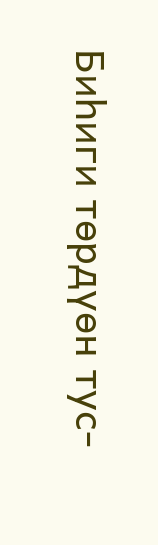Биһиги төрдүөн тус-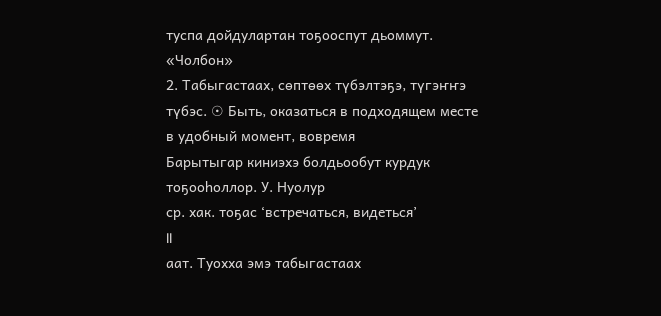туспа дойдулартан тоҕооспут дьоммут. «Чолбон»
2. Табыгастаах, сөптөөх түбэлтэҕэ, түгэҥҥэ түбэс. ☉ Быть, оказаться в подходящем месте в удобный момент, вовремя
Барытыгар киниэхэ болдьообут курдук тоҕооһоллор. У. Нуолур
ср. хак. тоҕас ‘встречаться, видеться’
II
аат. Туохха эмэ табыгастаах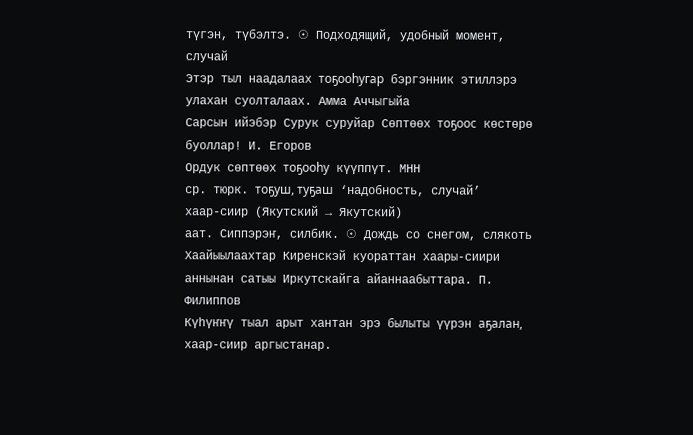түгэн, түбэлтэ. ☉ Подходящий, удобный момент, случай
Этэр тыл наадалаах тоҕооһугар бэргэнник этиллэрэ улахан суолталаах. Амма Аччыгыйа
Сарсын ийэбэр Сурук суруйар Сөптөөх тоҕоос көстөрө буоллар! И. Егоров
Ордук сөптөөх тоҕооһу күүппүт. МНН
ср. тюрк. тоҕуш, туҕаш ‘надобность, случай’
хаар-сиир (Якутский → Якутский)
аат. Сиппэрэҥ, силбик. ☉ Дождь со снегом, слякоть
Хаайыылаахтар Киренскэй куораттан хаары-сиири аннынан сатыы Иркутскайга айаннаабыттара. П. Филиппов
Күһүҥҥү тыал арыт хантан эрэ былыты үүрэн аҕалан, хаар-сиир аргыстанар.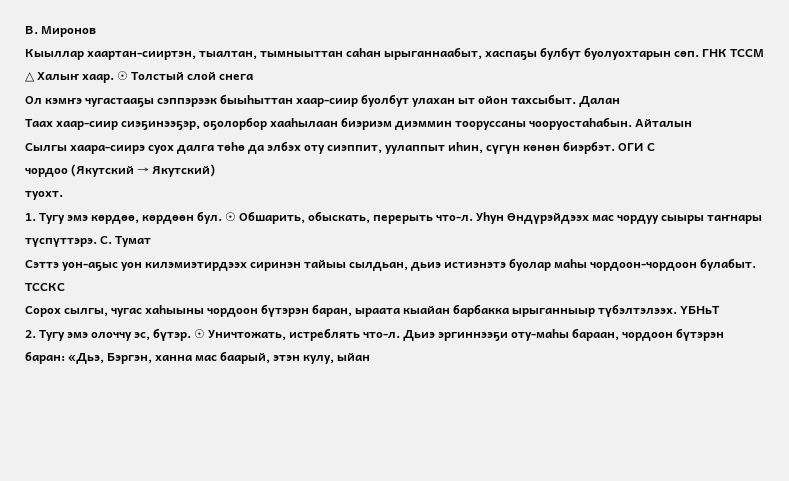В. Миронов
Кыыллар хаартан-сииртэн, тыалтан, тымныыттан саһан ырыганнаабыт, хаспаҕы булбут буолуохтарын сөп. ГНК ТССМ
△ Халыҥ хаар. ☉ Толстый слой снега
Ол кэмҥэ чугастааҕы сэппэрээк быыһыттан хаар-сиир буолбут улахан ыт ойон тахсыбыт. Далан
Таах хаар-сиир сиэҕинээҕэр, оҕолорбор хааһылаан биэриэм диэммин тооруссаны чооруостаһабын. Айталын
Сылгы хаара-сиирэ суох далга төһө да элбэх оту сиэппит, уулаппыт иһин, сүгүн көнөн биэрбэт. ОГИ С
чордоо (Якутский → Якутский)
туохт.
1. Тугу эмэ көрдөө, көрдөөн бул. ☉ Обшарить, обыскать, перерыть что-л. Уһун Өндүрэйдээх мас чордуу сыыры таҥнары түспүттэрэ. С. Тумат
Сэттэ уон-аҕыс уон килэмиэтирдээх сиринэн тайыы сылдьан, дьиэ истиэнэтэ буолар маһы чордоон-чордоон булабыт. ТССКС
Сорох сылгы, чугас хаһыыны чордоон бүтэрэн баран, ыраата кыайан барбакка ырыганныыр түбэлтэлээх. ҮБНьТ
2. Тугу эмэ олоччу эс, бүтэр. ☉ Уничтожать, истреблять что-л. Дьиэ эргиннээҕи оту-маһы бараан, чордоон бүтэрэн баран: «Дьэ, Бэргэн, ханна мас баарый, этэн кулу, ыйан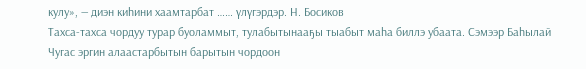кулу», — диэн киһини хаамтарбат …… үлүгэрдэр. Н. Босиков
Тахса-тахса чордуу турар буоламмыт, тулабытынааҕы тыабыт маһа биллэ убаата. Сэмээр Баһылай
Чугас эргин алаастарбытын барытын чордоон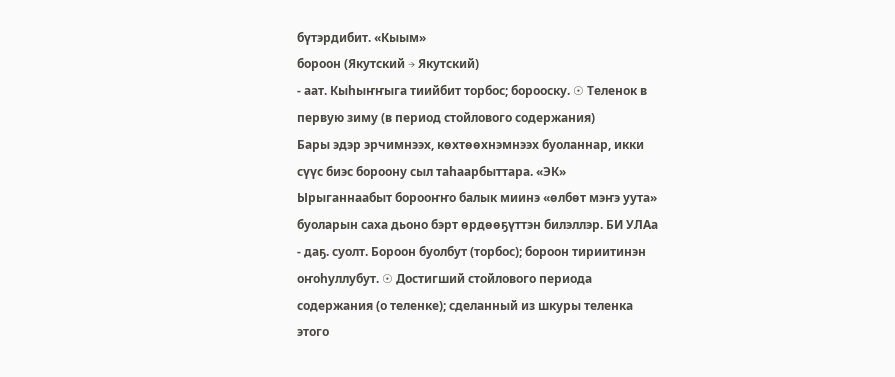бүтэрдибит. «Кыым»
бороон (Якутский → Якутский)
- аат. Кыһыҥҥыга тиийбит торбос; борооску. ☉ Теленок в первую зиму (в период стойлового содержания)
Бары эдэр эрчимнээх, көхтөөхнэмнээх буоланнар, икки сүүс биэс бороону сыл таһаарбыттара. «ЭК»
Ырыганнаабыт борооҥҥо балык миинэ «өлбөт мэҥэ уута» буоларын саха дьоно бэрт өрдөөҕүттэн билэллэр. БИ УЛАа - даҕ. суолт. Бороон буолбут (торбос); бороон тириитинэн оҥоһуллубут. ☉ Достигший стойлового периода содержания (о теленке); сделанный из шкуры теленка этого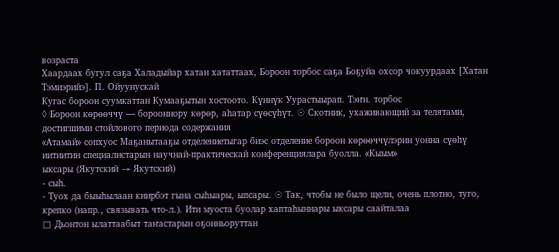возраста
Хаардаах бугул саҕа Халадыйар хатан хататтаах, Бороон торбос саҕа Боҕуйа охсор чокуурдаах [Хатан Тэмиэрийэ]. П. Ойуунускай
Кугас бороон суумкаттан Кумааҕытын хостоото. Күннүк Уурастыырап. Тэҥн. торбос
◊ Бороон көрөөччү — борооннору көрөр, аһатар сүөсүһүт. ☉ Скотник, ухаживающий за телятами, достигшими стойлового периода содержания
«Атамай» сопхуос Маҕанытааҕы отделениетыгар биэс отделение бороон көрөөччүлэрин уонна сүөһү иитиитин специалистарын научнай-практическай конференциялара буолла. «Кыым»
ыксары (Якутский → Якутский)
- сыһ.
- Туох да быыһылаан киирбэт гына сыһыары, ыпсары. ☉ Так, чтобы не было щели, очень плотно, туго, крепко (напр., связывать что-л.). Ити муоста буолар хаптаһыннары ыксары саайталаа
□ Дьонтон ылаттаабыт таҥастарын оҕонньоруттан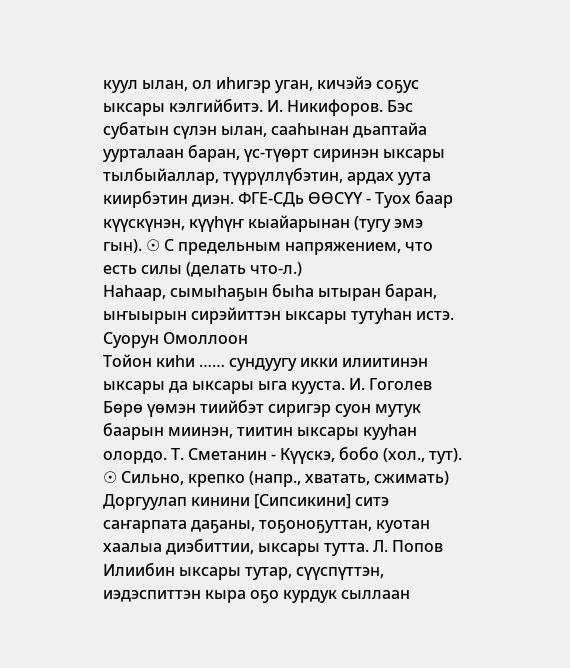куул ылан, ол иһигэр уган, кичэйэ соҕус ыксары кэлгийбитэ. И. Никифоров. Бэс субатын сүлэн ылан, сааһынан дьаптайа уурталаан баран, үс-түөрт сиринэн ыксары тылбыйаллар, түүрүллүбэтин, ардах уута киирбэтин диэн. ФГЕ-СДь ӨӨСҮҮ - Туох баар күүскүнэн, күүһүҥ кыайарынан (тугу эмэ гын). ☉ С предельным напряжением, что есть силы (делать что-л.)
Наһаар, сымыһаҕын быһа ытыран баран, ыҥыырын сирэйиттэн ыксары тутуһан истэ. Суорун Омоллоон
Тойон киһи …… сундуугу икки илиитинэн ыксары да ыксары ыга кууста. И. Гоголев
Бөрө үөмэн тиийбэт сиригэр суон мутук баарын миинэн, тиитин ыксары кууһан олордо. Т. Сметанин - Күүскэ, бобо (хол., тут). ☉ Сильно, крепко (напр., хватать, сжимать)
Доргуулап кинини [Сипсикини] ситэ саҥарпата даҕаны, тоҕоноҕуттан, куотан хаалыа диэбиттии, ыксары тутта. Л. Попов
Илиибин ыксары тутар, сүүспүттэн, иэдэспиттэн кыра оҕо курдук сыллаан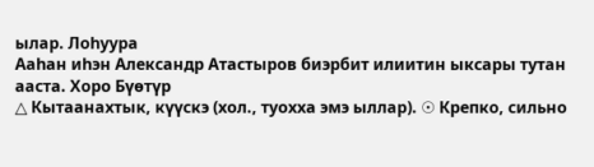ылар. Лоһуура
Ааһан иһэн Александр Атастыров биэрбит илиитин ыксары тутан ааста. Хоро Бүөтүр
△ Кытаанахтык, күүскэ (хол., туохха эмэ ыллар). ☉ Крепко, сильно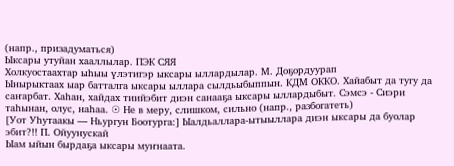(напр., призадуматься)
Ыксары утуйан хааллылар. ПЭК СЯЯ
Холкуостаахтар ыһыы үлэтигэр ыксары ыллардылар. М. Доҕордуурап
Ынырыктаах ыар батталга ыксары ыллара сылдьыбыппын. КДМ ОККО. Хайабыт да тугу да саҥарбат. Хаһан, хайдах тиийэбит диэн санааҕа ыксары ыллардыбыт. Сэмсэ - Сиэри таһынан, олус, наһаа. ☉ Не в меру, слишком, сильно (напр., разбогатеть)
[Уот Уһутаакы — Ньургун Боотурга:] Ыалдьаллара-ытыыллара диэн ыксары да буолар эбит?!! П. Ойуунускай
Ыам ыйын бырдаҕа ыксары муҥнаата.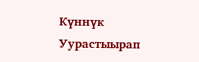Күннүк Уурастыырап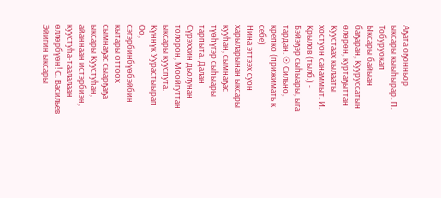Аҕата оҕонньор ыксары кыыһырар. П. Тобуруокап
Ыксары байыан баҕаран, Кууруссатын өлөрөн, куртаҕыттан Куустаах кылааты хостуон санаммыт. И. Крылов (тылб.) - Бэйэҕэр сыһыары, ыга тардан. ☉ Сильно, крепко (прижимать к себе)
Нина эттээх суон харыларынан ыксары кууһан, сымнаҕас түөһүгэр сыһыары тарпыта. Далан
Сүрэххин дьолунан толорон, Моойгуттан ыксары кууспута. Күннүк Уурастыырап
Оо, сэгэрбинбүөбэйбин кытары оттоох сымнаҕас сыарҕаҕа ыксары Куустуһан, айаннаан истэрбиэн, куустуһа-таалалаан өллөрбүөн! С. Васильев
Эйигин ыксары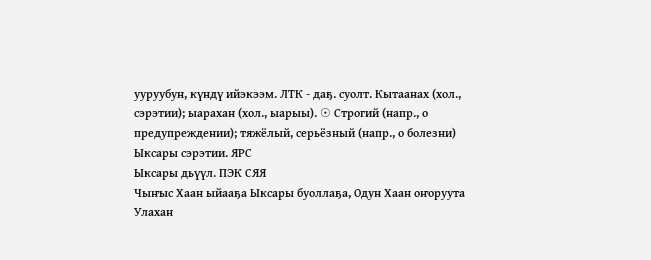ууруубун, күндү ийэкээм. ЛТК - даҕ. суолт. Кытаанах (хол., сэрэтии); ыарахан (хол., ыарыы). ☉ Строгий (напр., о предупреждении); тяжёлый, серьёзный (напр., о болезни)
Ыксары сэрэтии. ЯРС
Ыксары дьүүл. ПЭК СЯЯ
Чыҥыс Хаан ыйааҕа Ыксары буоллаҕа, Одун Хаан оҥоруута Улахан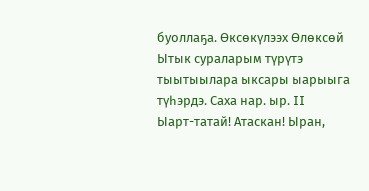буоллаҕа. Өксөкүлээх Өлөксөй
Ытык сураларым түрүтэ тыытыылара ыксары ыарыыга түһэрдэ. Саха нар. ыр. II
Ыарт-татай! Атаскан! Ыран,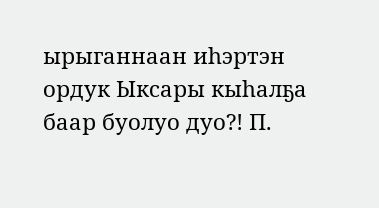ырыганнаан иһэртэн ордук Ыксары кыһалҕа баар буолуо дуо?! П.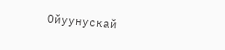Ойуунускай